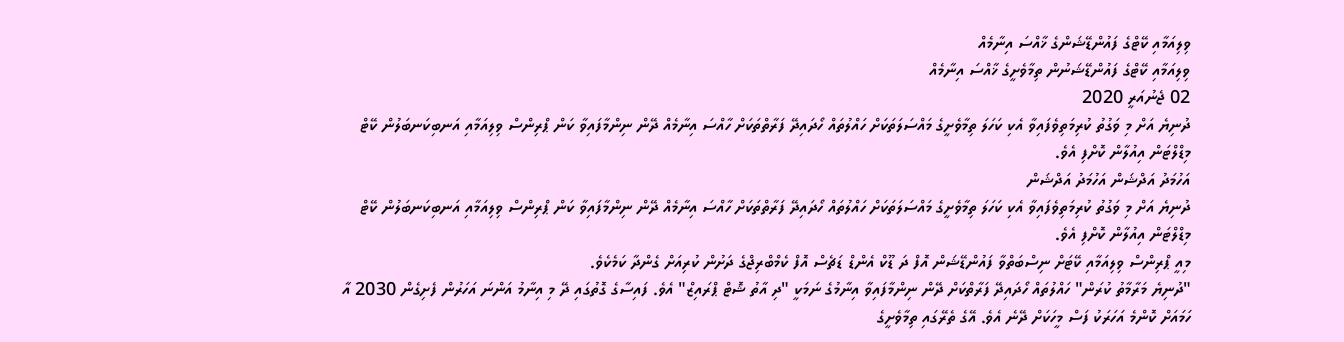ވިލިއަމާއި ކޭޓްގެ ފައުންޑޭޝަންގެ ޚާއްސަ އިނާމެއް
ވިލިއަމާއި ކޭޓްގެ ފައުންޑޭޝަނުން ތިމާވެށީގެ ޚާއްސަ އިނާމެއް
02 ޖެނުއަރީ 2020
ދުނިޔެ އަށް މި ވަގުތު ކުރިމަތިވެފައިވާ އެކި ކަހަލަ ތިމާވެށީގެ މައްސަލަތަކަށް ހައްލުތައް ހޯދައިދޭ ފަރާތްތަކަށް ހާއްސަ އިނާމެއް ދޭން ނިންމާފައިވާ ކަން ޕްރިންސް ވިލިއަމާއި އަނބިކަނބަލުން ކޭޓް މިޑްލްޓަން އިއުލާން ކޮށްފި އެވެ.
އަހުމަދު އަދްޝަން އަހުމަދު އަދްޝަން
ދުނިޔެ އަށް މި ވަގުތު ކުރިމަތިވެފައިވާ އެކި ކަހަލަ ތިމާވެށީގެ މައްސަލަތަކަށް ހައްލުތައް ހޯދައިދޭ ފަރާތްތަކަށް ހާއްސަ އިނާމެއް ދޭން ނިންމާފައިވާ ކަން ޕްރިންސް ވިލިއަމާއި އަނބިކަނބަލުން ކޭޓް މިޑްލްޓަން އިއުލާން ކޮށްފި އެވެ.
މިއީ ޕްރިންސް ވިލިއަމާއި ކޭޓަށް ނިސްބަތްވާ ފައުންޑޭޝަން އޮފް ދަ ޑޫކް އެންޑް ޑަޗެސް އޮފް ކެމްބްރިޖްގެ ދަށުން ކުރިއަށް ގެންދާ ކަމެކެވެ.
"ދުނިޔެ މަރާމާތު ކުރަން" ހައްލުތައް ހޯދައިދޭ ފަރާތްކަށް ދޭން ނިންމާފައިވާ އިނާމުގެ ނަމަކީ "ދި އާތު ޝޮޓް ޕްރައިޒް" އެވެ. ފައިސާގެ ގޮތުގައި ދޭ މި އިނާމު އަންނަ އަހަރުން ފެށިގެން 2030 އާ ހަމައަށް ކޮންމެ އަހަރަކު ފަސް މީހަކަށް ދޭނެ އެވެ. އޭގެ ތެރޭގައި ތިމާވެށީގެ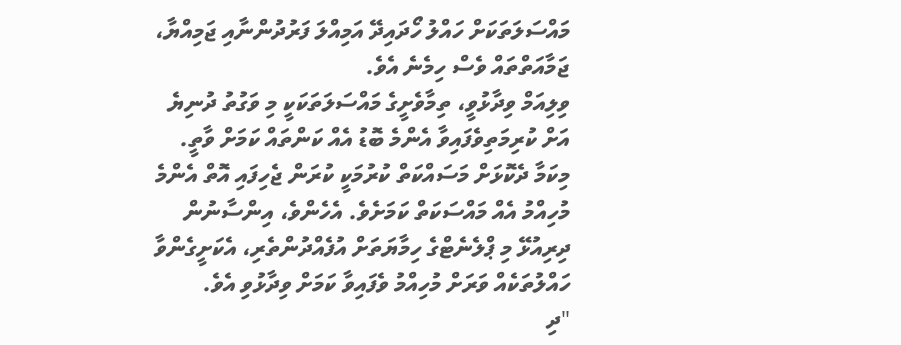މައްސަލަތަކަށް ހައްލު ހޯދައިދޭ އަމިއްލަ ފަރުދުންނާއި ޖަމިއްޔާ، ޖަމާއަތްތައް ވެސް ހިމެނެ އެވެ.
ވިލިއަމް ވިދާޅުވީ، ތިމާވެށީގެ މައްސަލަތަކަކީ މި ވަގުތު ދުނިޔެ އަށް ކުރިމަތިވެފައިވާ އެންމެ ބޮޑު އެއް ކަންތައް ކަމަށް ވާތީ. މިކަމާ ދެކޮޅަށް މަސައްކަތް ކުރުމަކީ ކުރަން ޖެހިފައި އޮތް އެންމެ މުހިއްމު އެއް މައްސަކަތް ކަމަށެވެ. އެހެންވެ، އިންސާނުން ދިރިއުޅޭ މި ޕްލެނެޓްގެ ހިމާޔަތަށް އުފެއްދުންތެރި، އެކަށީގެންވާ ހައްލުތަކެއް ވަރަށް މުހިއްމު ވެފައިވާ ކަމަށް ވިދާޅުވި އެވެ.
"ދި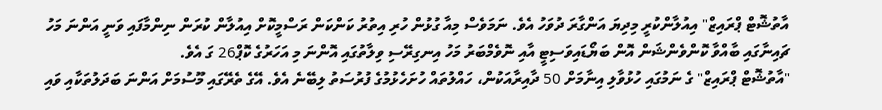އާތުޝޮޓް ޕްރައިޒް" އިއުލާންކުރީ މިދިޔަ އަންގާރަ ދުވަހު އެވެ. ނަމަވެސް މިއާ ގުޅުން ހުރި އިތުރު ކަންކަން ރަސްމީކޮށް އިއުލާން ކުރަން ނިންމާފައި ވަނީ އަންނަ މަހު ޗައިނާގައި ބާއްވާ ކޮންވެންޝަން އޮން ބަޔޯޑައިވަސިޓީ އާއި ނޮވެމްބަރު މަހު އިނގިރޭސި ވިލާތުގައި އޮންނަ މި އަހަރުގެ ކޮޕް26 ގަ އެވެ.
"އާތުޝޮޓް ޕްރައިޒް" ގެ ނަމުގައި ހުޅުވާލި އިނާމަށް 50 ދާއިރާއަކުން، ހައްލުތައް ހުށަހެޅުމުގެ ފުރުސަތު ލިބޭނެ އެވެ. އޭގެ ތެރޭގައި މޫސުމަށް އަންނަ ބަދަލުތަކާއި ވައި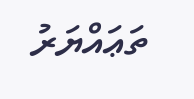ތަޢައްޔަރު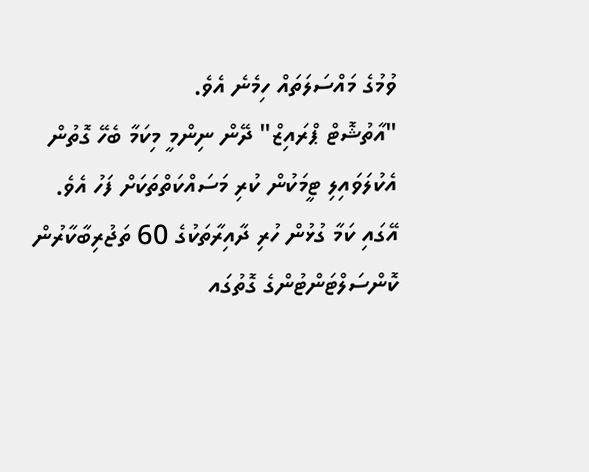ވުމުގެ މައްސަލަތައް ހިމެނެ އެވެ.
"އާތުޝޮޓް ޕްރައިޒް" ދޭން ނިންމީ މިކަމާ ބެހޭ ގޮތުން އެކުލަވައިލި ޓީމަކުން ކުރި މަސައްކަތްތަކަށް ފަހު އެވެ. އޭގައި ކަމާ ގުޅުން ހުރި ދާއިރާތަކުގެ 60 ތަޖުރިބާކާރުން ކޮންސަލްޓަންޓުންގެ ގޮތުގައ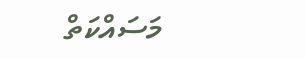މަސައްކަތް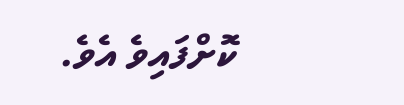ކޮށްފައިވެ އެވެ.